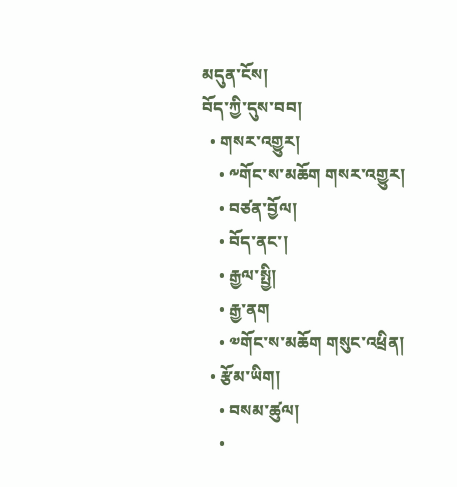མདུན་ངོས།
བོད་ཀྱི་དུས་བབ།
  • གསར་འགྱུར།
    • ༸གོང་ས་མཆོག གསར་འགྱུར།
    • བཙན་བྱོལ།
    • བོད་ནང་།
    • རྒྱལ་སྤྱི།
    • རྒྱ་ནག
    • ༧གོང་ས་མཆོག གསུང་འཕྲིན།
  • རྩོམ་ཡིག།
    • བསམ་ཚུལ།
    •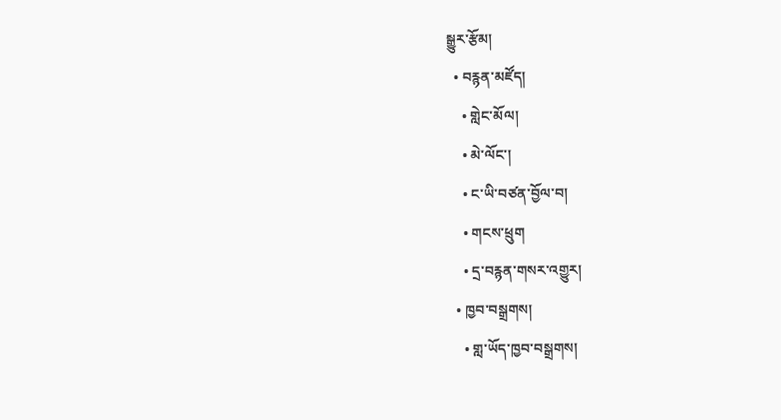སྒྱུར་རྩོམ།
  • བརྙན་མཛོད།
    • གླེང་མོལ།
    • མེ་ལོང་།
    • ང་ཡི་བཙན་བྱོལ་བ།
    • གངས་ཕྲུག
    • དྲ་བརྙན་གསར་འགྱུར།
  • ཁྱབ་བསྒྲགས།
    • གླ་ཡོད་ཁྱབ་བསྒྲགས།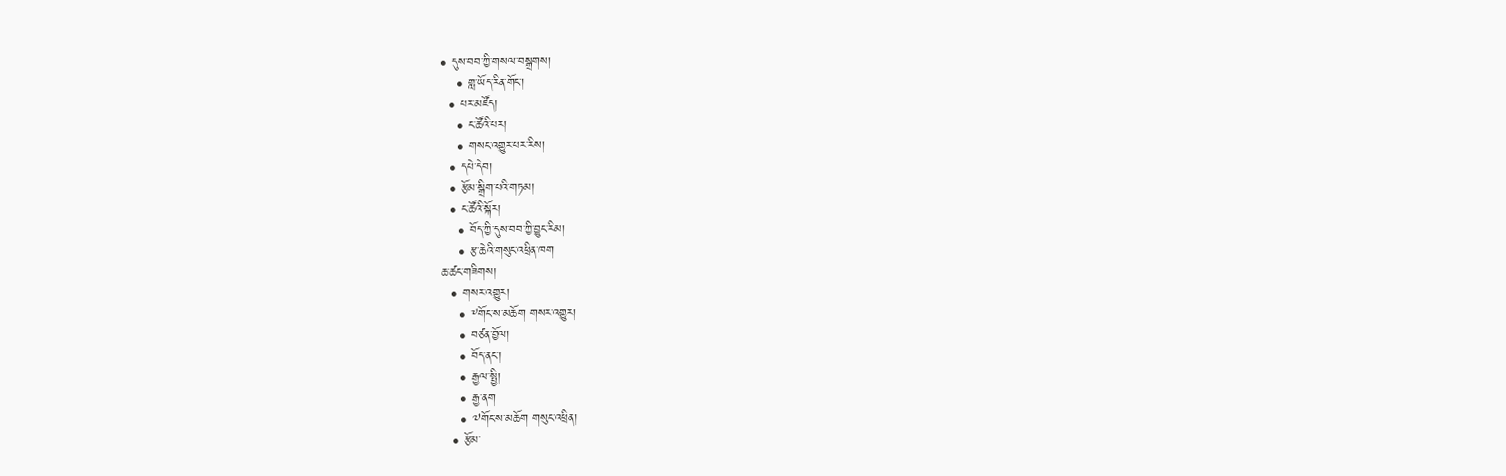• དུས་བབ་ཀྱི་གསལ་བསྒྲགས།
    • གླ་ཡོད་རིན་གོང་།
  • པར་མཛོད།
    • ང་ཚོའི་པར།
    • གསང་འགྱུར་པར་རིས།
  • དཔེ་དེབ།
  • རྩོམ་སྒྲིག་པའི་གཏམ།
  • ང་ཚོའི་སྐོར།
    • བོད་ཀྱི་དུས་བབ་ཀྱི་བྱུང་རིམ།
    • རྩ་ཆེའི་གསུང་འཕྲིན་ཁག
ཆ་ཚང་གཟིགས།
  • གསར་འགྱུར།
    • ༸གོང་ས་མཆོག གསར་འགྱུར།
    • བཙན་བྱོལ།
    • བོད་ནང་།
    • རྒྱལ་སྤྱི།
    • རྒྱ་ནག
    • ༧གོང་ས་མཆོག གསུང་འཕྲིན།
  • རྩོམ་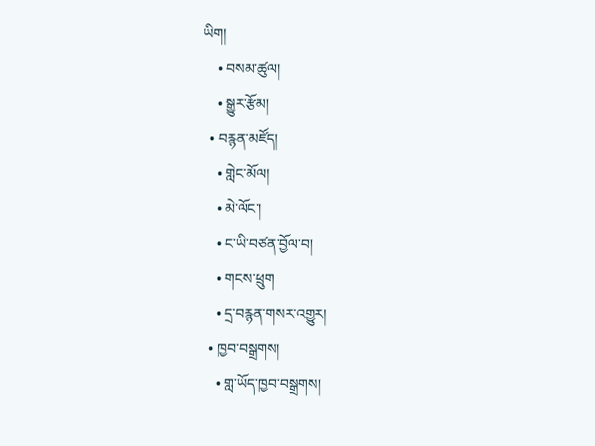ཡིག།
    • བསམ་ཚུལ།
    • སྒྱུར་རྩོམ།
  • བརྙན་མཛོད།
    • གླེང་མོལ།
    • མེ་ལོང་།
    • ང་ཡི་བཙན་བྱོལ་བ།
    • གངས་ཕྲུག
    • དྲ་བརྙན་གསར་འགྱུར།
  • ཁྱབ་བསྒྲགས།
    • གླ་ཡོད་ཁྱབ་བསྒྲགས།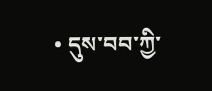• དུས་བབ་ཀྱི་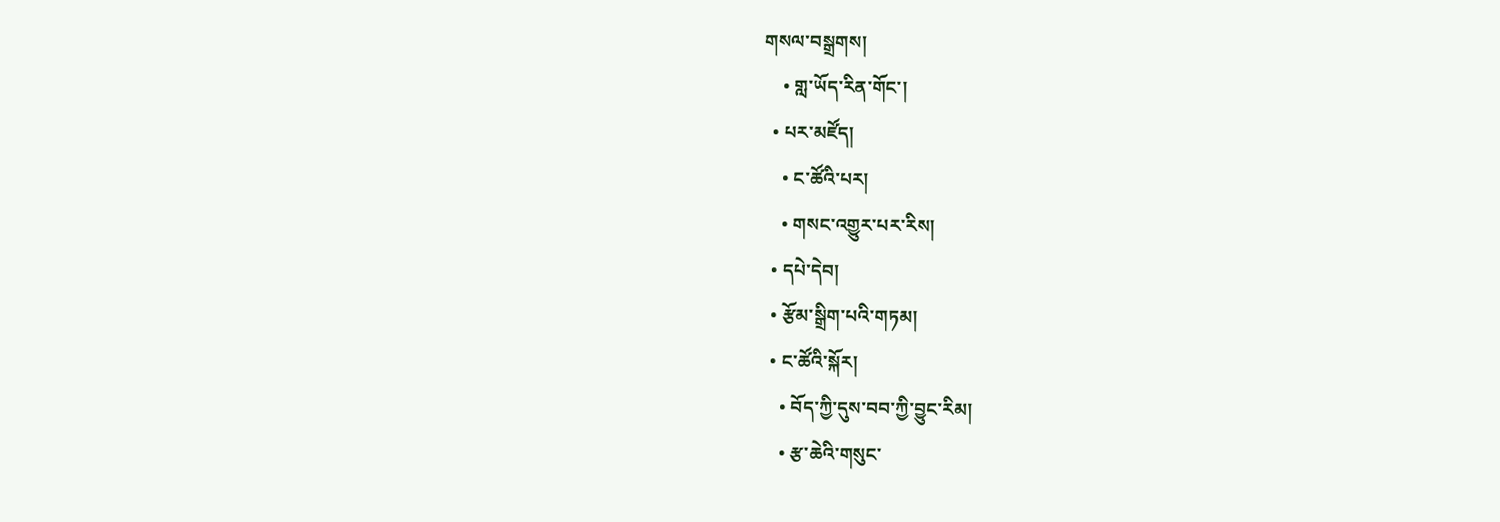གསལ་བསྒྲགས།
    • གླ་ཡོད་རིན་གོང་།
  • པར་མཛོད།
    • ང་ཚོའི་པར།
    • གསང་འགྱུར་པར་རིས།
  • དཔེ་དེབ།
  • རྩོམ་སྒྲིག་པའི་གཏམ།
  • ང་ཚོའི་སྐོར།
    • བོད་ཀྱི་དུས་བབ་ཀྱི་བྱུང་རིམ།
    • རྩ་ཆེའི་གསུང་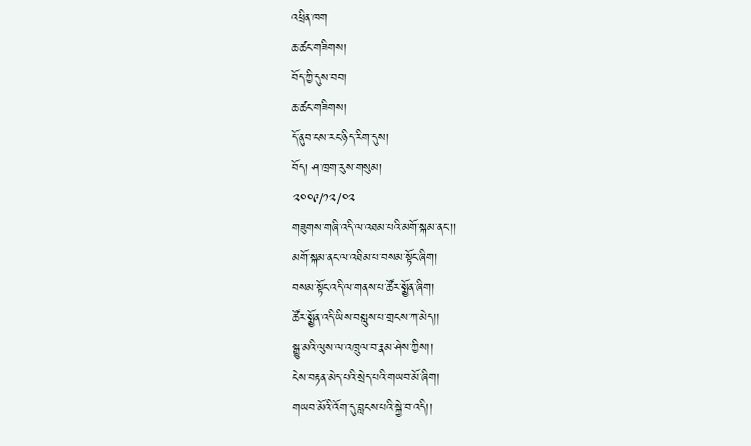འཕྲིན་ཁག
ཆ་ཚང་གཟིགས།
བོད་ཀྱི་དུས་བབ།
ཆ་ཚང་གཟིགས།
དོ་ནུབ་ངས་རང་ཉིད་རིག་དུས།
བོད། ཤ་ཁྲག་རུས་གསུམ།
༢༠༠༩/༡༢/༠༢
གཟུགས་གཞི་འདི་ལ་འཐམ་པའི་མགོ་སྐམ་ནང་།།
མགོ་སྐམ་ནང་ལ་འཐིམ་པ་བསམ་སྟོང་ཞིག།
བསམ་སྟོང་འདི་ལ་གནས་པ་ཚོར་སྨྱོན་ཞིག།
ཚོར་སྨྱོན་འདི་ཡིས་བསླུས་པ་གྲངས་ཀ་མེད།།
སྒྱུ་མའི་ལུས་ལ་འཁྲུལ་བ་རྣམ་ཤེས་ཀྱིས།།
ངེས་བརྟན་མེད་པའི་སྲེད་པའི་གཡབ་མོ་ཞིག།
གཡབ་མོའི་འོག་དུ་བླངས་པའི་སྐྱེ་བ་འདི།།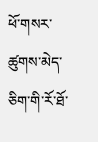ཕོ་གསར་ཚུགས་མེད་ཅིག་གི་རོ་ཐོ་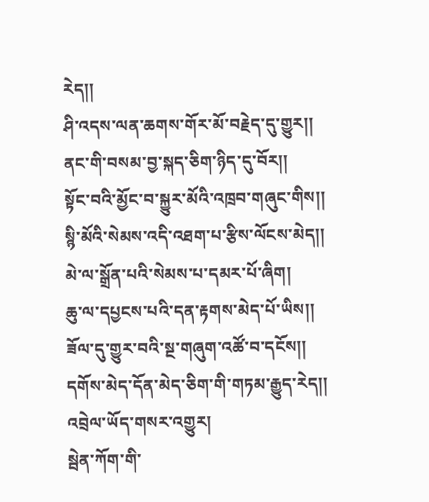རེད།།
ཤི་འདས་ལན་ཆགས་གོར་མོ་བརྗེད་དུ་གྱུར།།
ནང་གི་བསམ་བྱ་སྐད་ཅིག་ཉིད་དུ་བོར།།
སྟོང་བའི་མྱོང་བ་སྐྱུར་མོའི་འཁྲབ་གཞུང་གིས།།
སྙི་མོའི་སེམས་འདི་འཐག་པ་རྩིས་ལོངས་མེད།།
མེ་ལ་སྒྲོན་པའི་སེམས་པ་དམར་པོ་ཞིག།
ཆུ་ལ་དཔྱངས་པའི་དན་རྟགས་མེད་པོ་ཡིས།།
ཟོལ་དུ་གྱུར་བའི་སྔ་གཞུག་འཚོ་བ་དངོས།།
དགོས་མེད་དོན་མེད་ཅིག་གི་གཏམ་རྒྱུད་རེད།།
འབྲེལ་ཡོད་གསར་འགྱུར།
སྦེན་ཀོག་གི་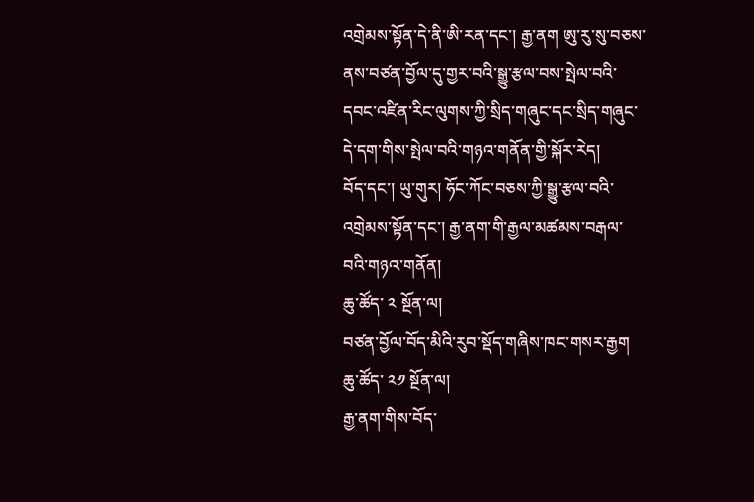འགྲེམས་སྟོན་དེ་ནི་ཨི་རན་དང་། རྒྱ་ནག ཨུ་རུ་སུ་བཅས་ནས་བཙན་བྱོལ་དུ་གྱར་བའི་སྒྱུ་རྩལ་བས་སྤེལ་བའི་དབང་འཛིན་རིང་ལུགས་ཀྱི་སྲིད་གཞུང་དང་སྲིད་གཞུང་དེ་དག་གིས་སྤེལ་བའི་གཉའ་གནོན་གྱི་སྐོར་རེད།
བོད་དང་། ཡུ་གུར། ཧོང་ཀོང་བཅས་ཀྱི་སྒྱུ་རྩལ་བའི་འགྲེམས་སྟོན་དང་། རྒྱ་ནག་གི་རྒྱལ་མཚམས་བརྒལ་བའི་གཉའ་གནོན།
ཆུ་ཚོད་ ༢ སྔོན་ལ།
བཙན་བྱོལ་བོད་མིའི་རུབ་སྡོད་གཞིས་ཁང་གསར་རྒྱག
ཆུ་ཚོད་ ༢༡ སྔོན་ལ།
རྒྱ་ནག་གིས་བོད་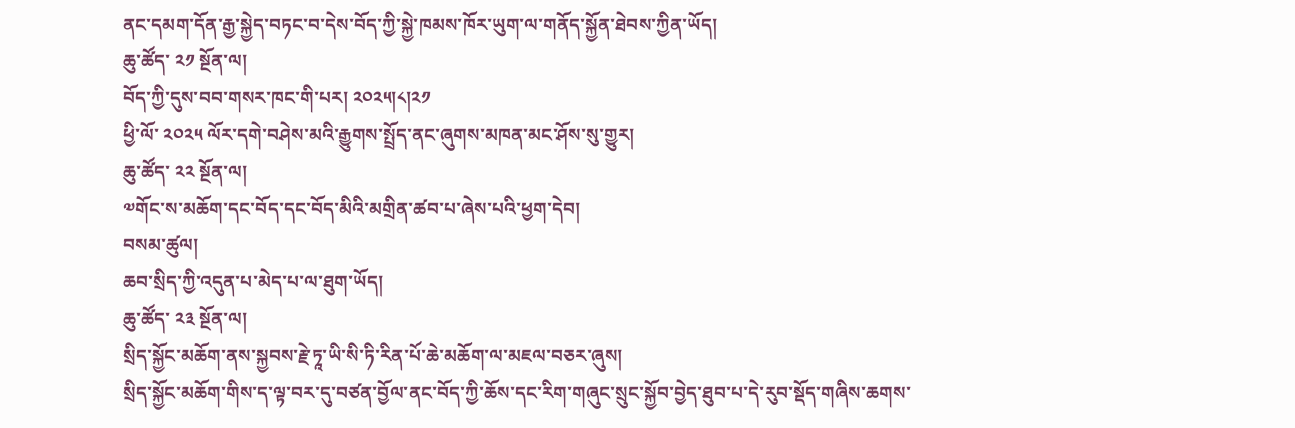ནང་དམག་དོན་རྒྱ་སྐྱེད་བཏང་བ་དེས་བོད་ཀྱི་སྐྱེ་ཁམས་ཁོར་ཡུག་ལ་གནོད་སྐྱོན་ཐེབས་ཀྱིན་ཡོད།
ཆུ་ཚོད་ ༢༡ སྔོན་ལ།
བོད་ཀྱི་དུས་བབ་གསར་ཁང་གི་པར། ༢༠༢༥།༨།༢༡
ཕྱི་ལོ་ ༢༠༢༥ ལོར་དགེ་བཤེས་མའི་རྒྱུགས་སྤྲོད་ནང་ཞུགས་མཁན་མང་ཤོས་སུ་གྱུར།
ཆུ་ཚོད་ ༢༢ སྔོན་ལ།
༧གོང་ས་མཆོག་དང་བོད་དང་བོད་མིའི་མགྲིན་ཚབ་པ་ཞེས་པའི་ཕྱག་དེབ།
བསམ་ཚུལ།
ཆབ་སྲིད་ཀྱི་འདུན་པ་མེད་པ་ལ་ཐུག་ཡོད།
ཆུ་ཚོད་ ༢༣ སྔོན་ལ།
སྲིད་སྐྱོང་མཆོག་ནས་སྐྱབས་རྗེ་ཏཱ་ཡི་སི་ཏི་རིན་པོ་ཆེ་མཆོག་ལ་མཇལ་བཅར་ཞུས།
སྲིད་སྐྱོང་མཆོག་གིས་ད་ལྟ་བར་དུ་བཙན་བྱོལ་ནང་བོད་ཀྱི་ཆོས་དང་རིག་གཞུང་སྲུང་སྐྱོབ་བྱེད་ཐུབ་པ་དེ་རུབ་སྡོད་གཞིས་ཆགས་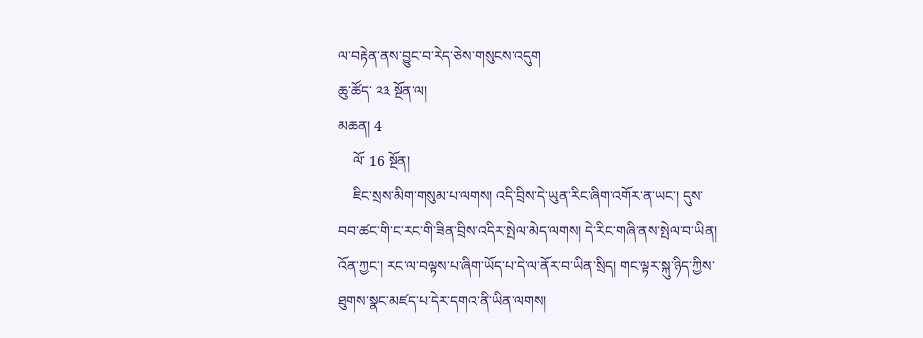ལ་བརྟེན་ནས་བྱུང་བ་རེད་ཅེས་གསུངས་འདུག
ཆུ་ཚོད་ ༢༣ སྔོན་ལ།
མཆན། 4
    ལོ་ 16 སྔོན།
    ཇིང་སྲས་མིག་གསུམ་པ་ལགས། འདི་བྲིས་དེ་ཡུན་རིང་ཞིག་འགོར་ན་ཡང་། དུས་བབ་ཚང་གི་ང་རང་གི་ཟིན་བྲིས་འདིར་སྤེལ་མེད་ལགས། དེ་རིང་གཞི་ནས་སྤེལ་བ་ཡིན། འོན་ཀྱང་། རང་ལ་བལྟས་པ་ཞིག་ཡོད་པ་དེ་ལ་ནོར་བ་ཡིན་སྲིད། གང་ལྟར་སྐུ་ཉིད་ཀྱིས་ཐུགས་སྣང་མཛད་པ་དེར་དགའ་ནི་ཡིན་ལགས།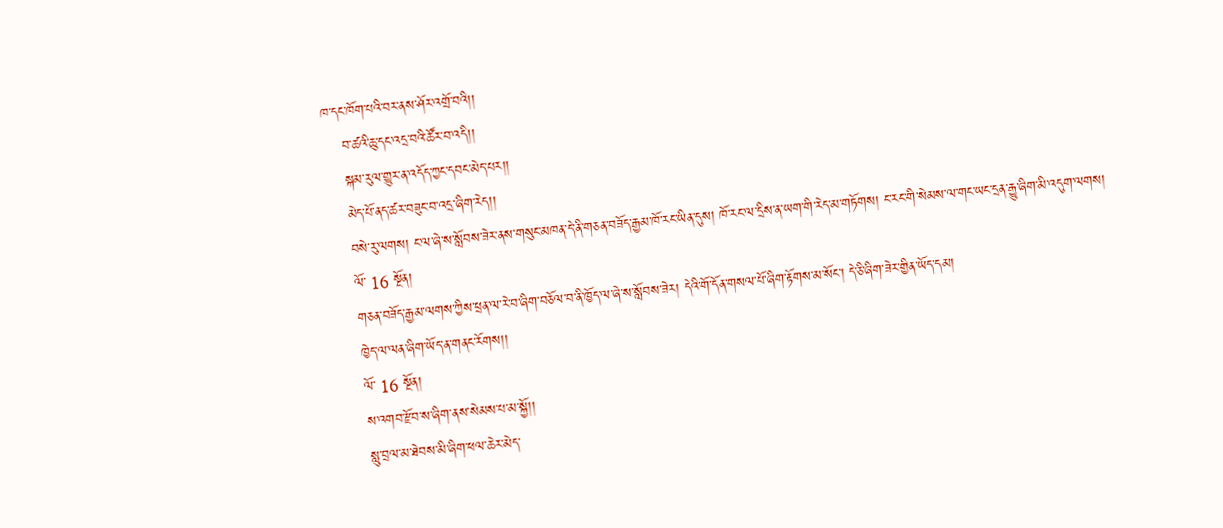ཁ་དང་ཁོག་པའི་བར་ནས་ཤོར་འགྲོ་བའི།།
    བ་ཚའི་ཆུ་དང་འདྲ་བའི་ཚོར་བ་འདི།།
    སྐམ་རུལ་གྱུར་ན་འདོད་ཀྱང་དབང་མེད་པར།།
    མེད་པོ་ནད་ཚར་བཟུང་བ་འདྲ་ཞིག་རེད།།
    བསེ་རུ་ལགས། ང་ལ་ཞེ་ས་སློབས་ཟེར་ནས་གསུང་མཁན་དེ་ནི་གཅན་བཟོད་རྒྱམ་ཁོ་རང་ཡིན་དུས། ཁོ་རང་ལ་དྲིས་ན་ཡག་གི་རེད་མ་གཏོགས། ང་རང་གི་སེམས་ལ་གང་ཡང་དྲན་རྒྱུ་ཞིག་མི་འདུག་ལགས།
    ལོ་ 16 སྔོན།
    གཅན་བཟོད་རྒྱམ་ལགས་ཀྱིས་ཕྲན་ལ་རེ་བ་ཞིག་བཅོལ་བ་ནི་ཁྱོད་ལ་ཞེ་ས་སློབས་ཟེར། དེའི་གོ་དོན་གསལ་པོ་ཞིག་རྟོགས་མ་སོང་། དེ་ཅི་ཞིག་ཟེར་གྱིན་ཡོད་དམ།
    ཁྱེད་ལ་ལན་ཞིག་ཡོད་ན་གནང་རོགས།།
    ལོ་ 16 སྔོན།
    ས་འགབ་རྫོབ་ས་ཞིག་ནས་སེམས་པ་མ་སྐྱོ།།
    སླུ་བྲལ་མ་ཐེབས་མི་ཞིག་ཕལ་ཆེར་མེད་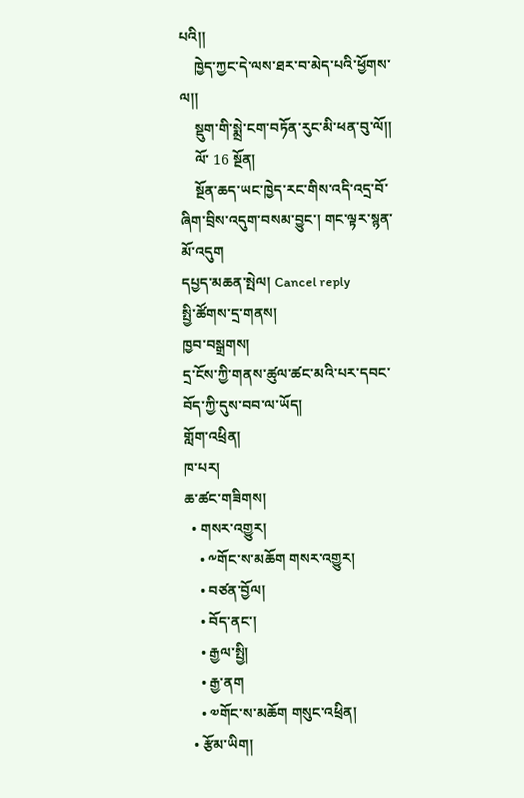པའི།།
    ཁྱེད་ཀྱང་དེ་ལས་ཐར་བ་མེད་པའི་ཕྱོགས་ལ།།
    སྡུག་གི་སྨྲེ་ངག་བཏོན་རུང་མི་ཕན་བུ་ལོ།།
    ལོ་ 16 སྔོན།
    སྔོན་ཆད་ཡང་ཁྱེད་རང་གིས་འདི་འདྲ་བོ་ཞིག་བྲིས་འདུག་བསམ་བྱུང་། གང་ལྟར་སྙན་མོ་འདུག
དཔྱད་མཆན་སྤེལ། Cancel reply
སྤྱི་ཚོགས་དྲ་གནས།
ཁྱབ་བསྒྲགས།
དྲ་ངོས་ཀྱི་གནས་ཚུལ་ཚང་མའི་པར་དབང་བོད་ཀྱི་དུས་བབ་ལ་ཡོད།
གློག་འཕྲིན།
ཁ་པར།
ཆ་ཚང་གཟིགས།
  • གསར་འགྱུར།
    • ༸གོང་ས་མཆོག གསར་འགྱུར།
    • བཙན་བྱོལ།
    • བོད་ནང་།
    • རྒྱལ་སྤྱི།
    • རྒྱ་ནག
    • ༧གོང་ས་མཆོག གསུང་འཕྲིན།
  • རྩོམ་ཡིག།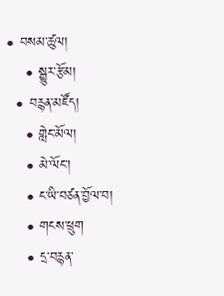• བསམ་ཚུལ།
    • སྒྱུར་རྩོམ།
  • བརྙན་མཛོད།
    • གླེང་མོལ།
    • མེ་ལོང་།
    • ང་ཡི་བཙན་བྱོལ་བ།
    • གངས་ཕྲུག
    • དྲ་བརྙན་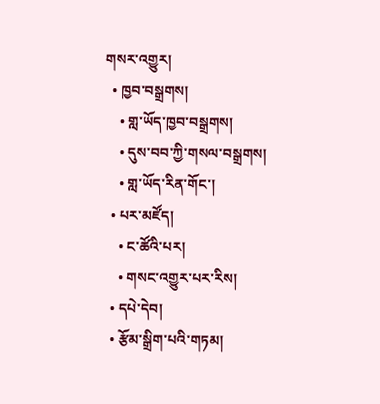གསར་འགྱུར།
  • ཁྱབ་བསྒྲགས།
    • གླ་ཡོད་ཁྱབ་བསྒྲགས།
    • དུས་བབ་ཀྱི་གསལ་བསྒྲགས།
    • གླ་ཡོད་རིན་གོང་།
  • པར་མཛོད།
    • ང་ཚོའི་པར།
    • གསང་འགྱུར་པར་རིས།
  • དཔེ་དེབ།
  • རྩོམ་སྒྲིག་པའི་གཏམ།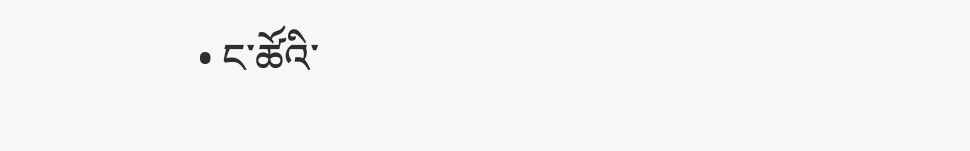• ང་ཚོའི་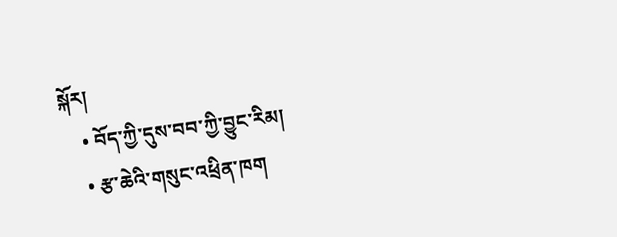སྐོར།
    • བོད་ཀྱི་དུས་བབ་ཀྱི་བྱུང་རིམ།
    • རྩ་ཆེའི་གསུང་འཕྲིན་ཁག